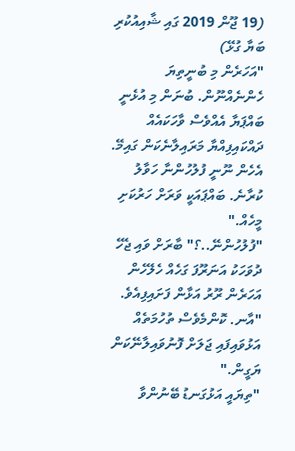(19 ޖޫން 2019 ގައި ޝާއިއުކުރި ބަޔާ ގުޅޭ)
"އަހަރެން މި ބުނީތިޔަ ހެންނެއްނޫން. ބުނަން މި އުޅެނީ ބައްޕަޔާ އެއްވެސް ވާހަކައެއް ދައްކައިފިއްޔާ މަރައިލާނެކަން ގައިމޭ. އެހެން ނޫނީ ފުލުހުންނާ ހަވާލު ކުރާނެ. ބައްޕައަކީ ވަރަށް ހަރުކަށި މީހެއް."
"ފުލުހުންނޭ..؟" ބާރަށް ވައި ޖެހޭ ދުވަހަކު އަނަރޫފަ ގަހެއް ހެލޭހެން އަހަރެން ރޫރު އަޅާން ފަށައިފިއެވެ.
"އާނ. ކޮންމެވެސް ތުހުމަތެއް އަޅުވައިފައި ޖަލަށް ފޮނުވައިލާނޭކަން ޔަގީން."
"ތިޔައީ އަޅުގަނޑު ބޭނުންވާ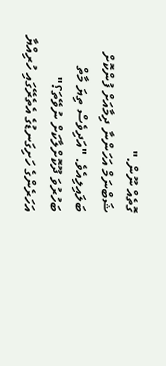ގޮތެއް ނޫން."
ޝަބްނަމް އަހަންނާ ދިމާއަށް ފުންކޮށް ބަލައިލިއެވެ. "އަދިވެސް ތިޔަ މާތް ބަހުރުވަ ދޫކޮށްލާކަށް ނުވޭތަ؟"
އަހަރެންގެ ހަށިގަނޑުގެ އެތެރޭގައި ހުރިއްޔާ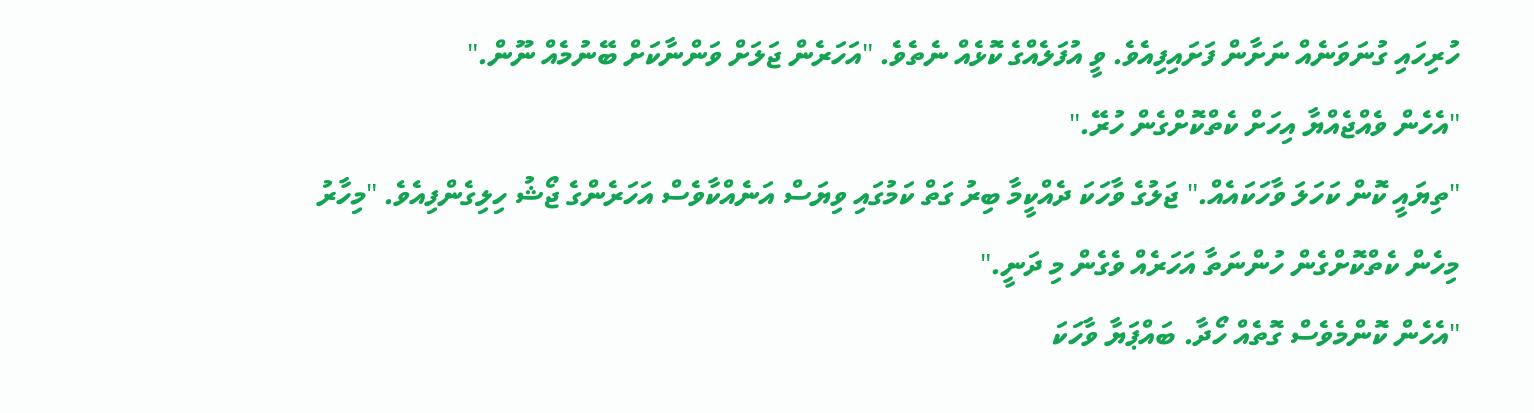ހުރިހައި ގުނަވަނެއް ނަށާން ފަށައިފިއެވެ. ވީ އުފަލެއްގެ ކޮޅެއް ނެތެވެ. "އަހަރެން ޖަލަށް ވަންނާކަށް ބޭނުމެއް ނޫން."
"އެހެން ވެއްޖެއްޔާ އިހަށް ކެތްކޮށްގެން ހުރޭ."
"ތިޔައީ ކޮން ކަހަލަ ވާހަކައެއް." ޖަލުގެ ވާހަކަ ދެއްކީމާ ބިރު ގަތް ކަމުގައި ވިޔަސް އަނެއްކާވެސް އަހަރެންގެ ޖޯޝު ހިލިގެންފިއެވެ. "މިހާރު މިހެން ކެތްކޮށްގެން ހުންނަތާ އަހަރެއް ވެގެން މި ދަނީ."
"އެހެން ކޮންމެވެސް ގޮތެއް ހޯދާ. ބައްޕަޔާ ވާހަކަ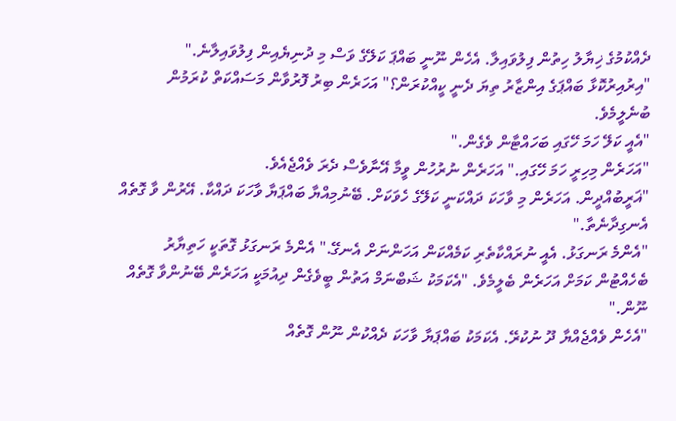ދެއްކުމުގެ ޚިޔާލު ހިތުން ފިލުވައިލާ. އެހެން ނޫނީ ބައްޕަ ކަލޭގެ ވަސް މި ދުނިޔެއިން ފިލުވައިލާނެ."
"އިރުއިރުކޮޅާ ބައްޕަގެ އިންޒާރު ތިޔަ ދެނީ ކީއްކުރަން؟" އަހަރެން ބިރު ފޮރުވާން މަސައްކަތް ކުރަމުން ބުނެލީމެވެ.
"އެއީ ކަލޭ ހަމަ ހޭގައި ބަހައްޓާން ވެގެން."
"އަހަރެން މިހިރީ ހަމަ ހޭގައި." އަހަރެން ނުރުހުން ވީމާ އޭނާވެސް ދެރަ ވެއްޖެއެވެ.
"ޣަރީބުއްދީން. އަހަރެން މި ވާހަކަ ދައްކަނީ ކަލޭގެ ހެވަކަށް. ބޭނުމިއްޔާ ބައްޕަޔާ ވާހަކަ ދައްކާ. އޭރުން ވާ ގޮތެއް އެނގިދާނެތާ."
"އެންމެ ރަނގަޅު. އެއީ ނުރައްކާތެރި ކަމެއްކަން އަހަންނަށް އެނގޭ." އެންމެ ރަނގަޅު ގޮތަކީ ހަތިޔާރު ބެހެއްޓުން ކަމަށް އަހަރެން ބެލީމެވެ. "އެކަމަކު ޝަބްނަމް އަތުން ބީވެގެން ދިއުމަކީ އަހަރެން ބޭނުންވާ ގޮތެއް ނޫން."
"އެހެން ވެއްޖެއްޔާ ދޫ ނުކުރޭ. އެކަމަކު ބައްޕަޔާ ވާހަކަ ދެއްކުން ނޫން ގޮތެއް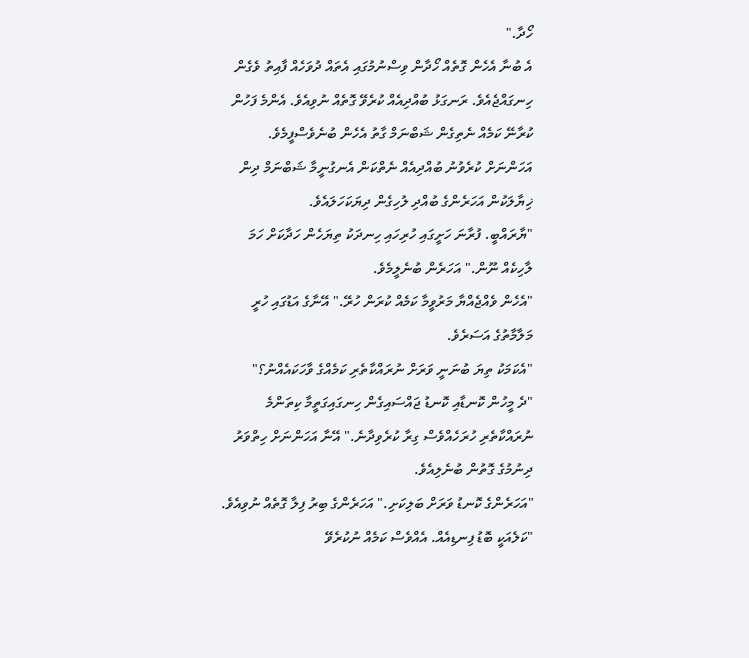ހޯދާ."
އެ ބުނާ އެހެން ގޮތެއް ހޯދާން ވިސްނުމުގައި އެތައް ދުވަހެއް ފާއިތު ވެގެން ހިނގައްޖެއެވެ. ރަނގަޅު ބުއްދިއެއް ކުރެވޭ ގޮތެއް ނުވިއެވެ. އެންމެ ފަހުން ކުރާނޭ ކަމެއް ނެތިގެން ޝަބްނަމް ގާތު އެހެން ބުނެވެސްފީމެވެ. އަހަންނަށް ކުރެވުނު ބުއްދިއެއް ނެތްކަން އެނގުނީމާ ޝަބްނަމް ދިން ޚިޔާލަކުން އަހަރެންގެ ބުއްދި ލުހިގެން ދިޔަކަހަލައެވެ.
"ޔާރައްބީ. ފުރާނަ ހަށީގައި ހުރިހައި ހިނދަކު ތިޔަހެން ހަދާކަށް ހަމަ ލާހިކެއް ނޫން." އަހަރެން ބުނެލީމެވެ.
"އެހެން ވެއްޖެއްޔާ މަރުވީމާ ކަމެއް ކުރަން ހުރޭ." އޭނާގެ އަޑުގައި ހުރީ މަލާމާތުގެ އަސަރެވެ.
"އެކަމަކު ތިޔަ ބުނަނީ ވަރަށް ނުރައްކާތެރި ކަމެއްގެ ވާހަކައެއްނު؟"
"ދެ މީހުން ކޮނޑާއި ކޮނޑު ޖައްސައިގެން ހިނގައިގަތީމާ ކިތަންމެ ނުރައްކާތެރި ހުރަހެއްވެސް ގިރާ ކުރެވިދާނެ." އޭނާ އަހަންނަށް ހިތްވަރު ދިނުމުގެ ގޮތުން ބުނެލިއެވެ.
"އަހަރެންގެ ކޮނޑު ވަރަށް ބަލިކަށި." އަހަރެންގެ ބިރު ފިލާ ގޮތެއް ނުވިއެވެ.
"ކަލެއަކީ ބޮޑު ފިނޑިއެއް. އެއްވެސް ކަމެއް ނުކުރެވޭ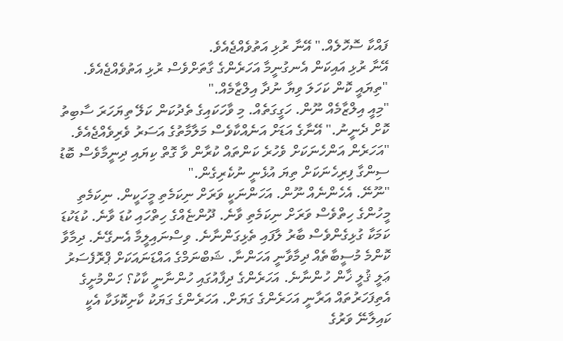ފައްކާ ސޮހޮލެއް." އޭނާ ރުޅި އަތުވެއްޖެއެވެ.
އޭނާ ރުޅި އައިކަން އެނގުނީމާ އަހަރެންގެ ގާތަށްވެސް ރުޅި އަތުވެއްޖެއެވެ. "ތިޔައީ ކޮން ކަހަލަ ވިޔާ ނުދާ އިލްޒާމެއް."
"މިއީ އިލްޒާމެއް ނޫން. ހަގީގަތެއް. މި ވާހަކައިގެ ތެދުކަން ކަލޭ ތިޔަހަރަ ސާބިތު ކޮށް ދެނީނު." އޭނާގެ އަޑަށް އަނެއްކާވެސް މަލާމާތުގެ އަސަރު ވެރިވެއްޖެއެވެ. "އަހަރެން އަންހެނަކަށް ވެހުރެ ކަންތައް ކުރާން ވާ ގޮތް ކިޔައި ދިނީމާވެސް ބޮޑު ސިންގާ ފިރިހެނަކަށް ތިޔަ އުޅެނީ ނުކެރިގެން."
"ނޫނޭ. އެހެންނެއް ނޫން. އަހަންނަކީ ވަރަށް ނިކަމެތި މީހަކީން. ނިކަމެތި މީހުންގެ ހިތްވެސް ވަރަށް ނިކަމެތި ވާނެ. ދޫންޏެއްގެ ހިތްހައި ކުޑަ ވާނެ. ކުޑަކުޑަ ކަމަކާ ގުޅިގެންވެސް ބާރު ލާފައި ތެޅިގަންނާނެ. ވިސްނައިލީމާ އެނގޭނެ. ދިމާވާ ކޮންމެ މުސީބާތެއް ދިމާވާނީ އަހަންނާ. ޝަބްނަމްގެ އައްޑަނައަކަށް ޕްރޮފެސަރު ޢަލީ ޤުލީ ޚާން ހުންނާނެ. އަހަރެންގެ ދިފާއުގައި ހުންނާނީ ކާކު؟ ހަންމުށީގެ އެތިފަހަރުތައް އަރާނީ އަހަރެންގެ ގަޔަށް. އަހަރެންގެ ގަޔަކު ކާށިކޮޅަކާ އެކީ ކައިލާނޭ ވަރުގެ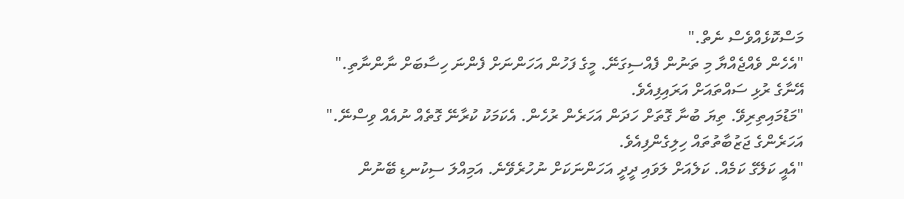މަސްކޮޅެއްވެސް ނެތް."
"އެހެން ވެއްޖެއްޔާ މި ތަނުން ފެއްސިގަނޭ. މީގެ ފަހުން އަހަންނަށް ފެންނަ ހިސާބަށް ނާންނާތި." އޭނާގެ ރުޅި ސައްތައަށް އަރައިފިއެވެ.
"މަޑުމައިތިރިވޭ. ތިޔަ ބުނާ ގޮތަށް ހަދަން އަހަރެން ރުހެން. އެކަމަކު ކުރާނޭ ގޮތެއް ނުއެއް ވިސްނޭ." އަހަރެންގެ ޖަޒުބާތުތައް ހިލިގެންފިއެވެ.
"އެއީ ކަލޭގެ ކަމެއް. ކަލެއަށް ލަވައި ދީދީ އަހަންނަކަށް ނުހުރެވޭނެ. އަމިއްލަ ސިކުނޑި ބޭނުން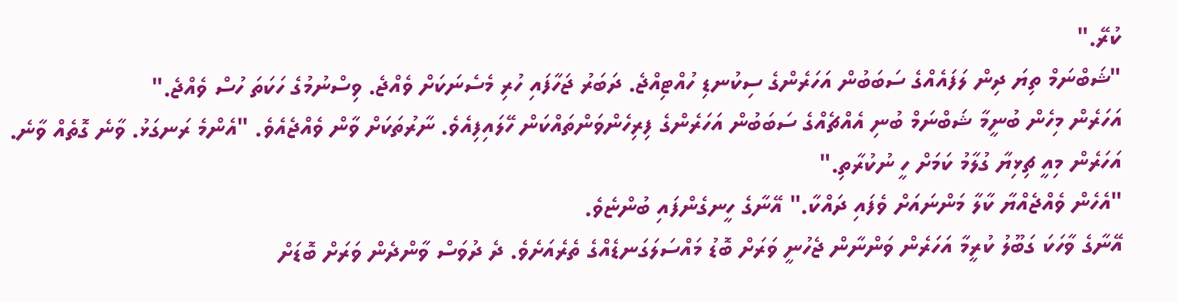ކުރޭ."
"ޝަބްނަމް ތިޔަ ދިން ލަފައެއްގެ ސަބަބުން އަހަރެންގެ ސިކުނޑި ހުއްޓިއްޖެ. ދަބަރު ޖަހާފައި ހުރި މެސެނަކަށް ވެއްޖެ. ވިސްނުމުގެ ހަކަތަ ހުސް ވެއްޖެ."
އަހަރެން މިހެން ބުނީމާ ޝަބްނަމް ބުނި އެއްޗެއްގެ ސަބަބުން އަހަރެންގެ ފިރިހެންވަންތައްކަން ހޭލައިފިއެވެ. ނާރުތަކަށް ވާން ވެއްޖެއެވެ. "އެންމެ ރަނގަޅު. ވާނެ ގޮތެއް ވާނެ. އަހަރެން މިއީ ޗިޅިޔާ ގުލާމު ކަމަށް ހީ ނުކުރާތި."
"އެހެން ވެއްޖެއްޔާ ކާލާ މަންނައަށް ވެފައި ދައްކާ." އޭނާގެ ހީނގެންފައި ބުންޏެވެ.
އޭނާގެ ވާހަކަ ގަބޫލު ކުރީމާ އަހަރެން ވަންނާން ޖެހުނީ ވަރަށް ބޮޑު މައްސަލަގަނޑެއްގެ ތެރެއަށެވެ. ދެ ދުވަސް ވާންދެން ވަރަށް ބޮޑަށް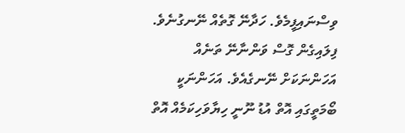ވިސްނައިފީމެވެ. ހަދާނޭ ގޮތެއް ނޭނގުނެވެ. ފިލައިގެން ގޮސް ވަންނާނޭ ތަނެއް އަހަންނަކަށް ނޭނގެއެވެ. އަހަންނަކީ ބޯމަތީގައި އޮތް އުޑު ނޫނީ ހިޔާވަހިކަމެއް އޮތް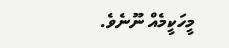މީހަކީމެއް ނޫނެވެ.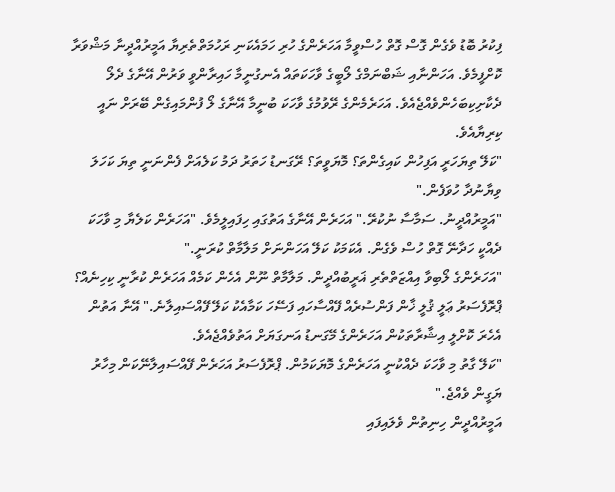ފިކުރު ބޮޑު ވެގެން ގޮސް ގޮތް ހުސްވީމާ އަހަރެންގެ ހުރި ހަމައެކަނި ރަހުމަތްތެރިޔާ އަމީރުއްދީނާ މަޝްވަރާ ކޮށްފީމެވެ. އަހަންނާއި ޝަބްނަމްގެ ލޯބީގެ ވާހަކަތައް އެނގުނީމާ ހައިރާންވީ ވަރުން އޭނާގެ ދެލޯ ދެކާށިކިބަހެންވެއްޖެއެވެ. އަހަރެމެންގެ ރޭވުމުގެ ވާހަކަ ބުނީމާ އޭނާގެ ލޯ ފުންމައިގެން ބޭރަށް ނައީ ކިރިޔާއެވެ.
"ކަލޭ ތިޔަހަރީ އަފިހުން ކައިގެންތަ؟ މޮޔަވީތަ؟ ރޭގަނޑު ހަތަރު ދަމު ކަލެއަށް ފެންނަނީ ތިޔަ ކަހަލަ ވިޔާނުދާ ހުވަފެން."
"އަމީރުއްދީނު. ސަމާސާ ނުކުރޭ." އަހަރެން އޭނާގެ އަތުގައި ހިފައިލީމެވެ. "އަހަރެން ކަލެޔާ މި ވާހަކަ ދެއްކީ ހަދާނޭ ގޮތް ހުސް ވެގެން. އެކަމަކު ކަލޭ އަހަންނަށް މަލާމާތް ކުރަނީ."
"އަހަރެންގެ ލޯބިވާ އިއްޒަތްތެރި ޣަރީބުއްދީން. މަލާމާތް ނޫން އެހެން ކަމެއް އަހަރެން ކުރާނީ ކިހިނެއް؟ ޕްރޮފެސަރު ޢަލީ ޤުލީ ޚާން ފަންސުރެއް ފޭއްސާހައި ފަސޭހަ ކަމާއެކު ކަލޭ ފޭއްސައިލާނެ." އޭނާ އަތުން އެހެރަ ކޮށްލީ އިޝާރާތަކުން އަހަރެންގެ މޭގަނޑު އަނގަޔަށް އަތުވެއްޖެއެވެ.
"ކަލޭ ގާތު މި ވާހަކަ ދެއްކުނީ އަހަރެންގެ މޮޔަކަމުން. ޕްރޮފެސަރު އަހަރެން ފޭއްސައިލާނޭކަން މިހާރު ޔަގީން ވެއްޖެ."
އަމީރުއްދީން ހިނިތުން ވެލައިފައި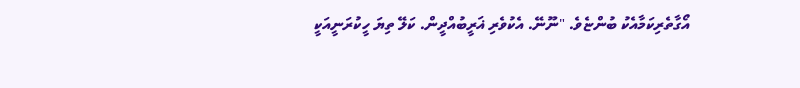އޯގާތެރިކަމާއެކު ބުންޏެވެ. "ނޫނޭ. އެކުވެރި ޣަރީބުއްދީން. ކަލޭ ތިޔަ ހީކުރަނީއަކީ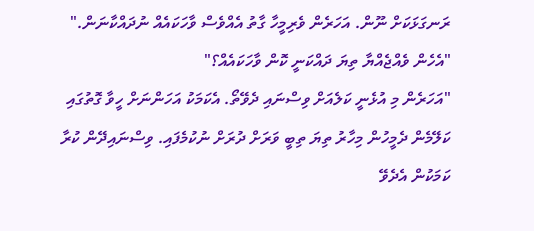ރަނގަޅަކަށް ނޫން. އަހަރެން ވެރިމީހާ ގާތު އެއްވެސް ވާހަކައެއް ނުދައްކާނަން."
"އެހެން ވެއްޖެއްޔާ ތިޔަ ދައްކަނީ ކޮން ވާހަކައެއް؟"
"އަހަރެން މި އުޅެނީ ކަލެއަށް ވިސްނައި ދެވޭތޯ. އެކަމަކު އަހަންނަށް ހީވާ ގޮތުގައި ކަލޭމެން ދެމީހުން މިހާރު ތިޔަ ތިބީ ވަރަށް ދުރަށް ނުކުމެފައި. ވިސްނައިދޭން ކުރާ ކަމަކުން އެދެވޭ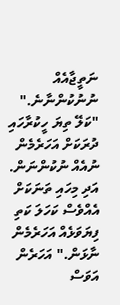ނަތީޖާއެއް ނުނުކުންނާނެ."
"ކަލޭ ތިޔަ ހީކުރާހައި ދުރަކަށް އަހަރެމެން ނުއެއް ނުކުންނަން. އަދި މިހައި ތަނަކަށް އެއްވެސް ކަހަލަ ކަތި ފިޔަވަޅެއް އަހަރެމެން ނާޅަން." އަހަރެން އަވަސް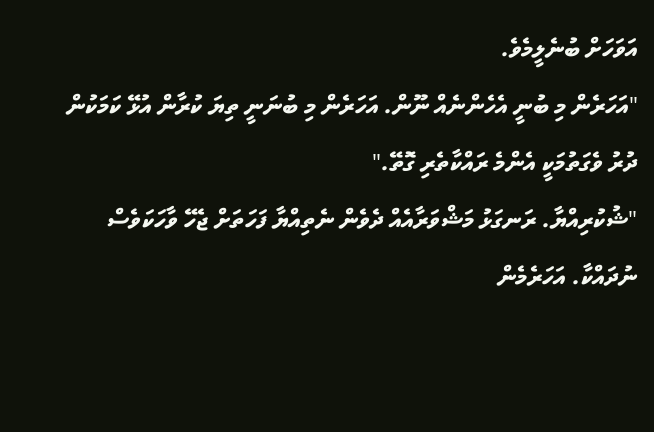އަވަހަށް ބުނެލީމެވެ.
"އަހަރެން މި ބުނީ އެހެންނެއް ނޫން. އަހަރެން މި ބުނަނީ ތިޔަ ކުރާން އުޅޭ ކަމަކުން ދުރު ވެގަތުމަކީ އެންމެ ރައްކާތެރި ގޮތޭ."
"ޝުކުރިއްޔާ. ރަނގަޅު މަޝްވަރާއެއް ދެވެން ނެތިއްޔާ ފަހަތަށް ޖެހޭ ވާހަކަވެސް ނުދައްކާ. އަހަރެމެން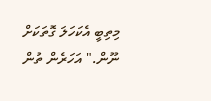މިތިބީ އެކަހަލަ ގޮތަކަށް ނޫން." އަހަރެން ތުން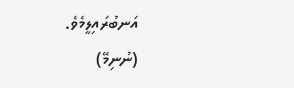އަނބުރައިލީމެވެ.
(ނުނިމޭ)